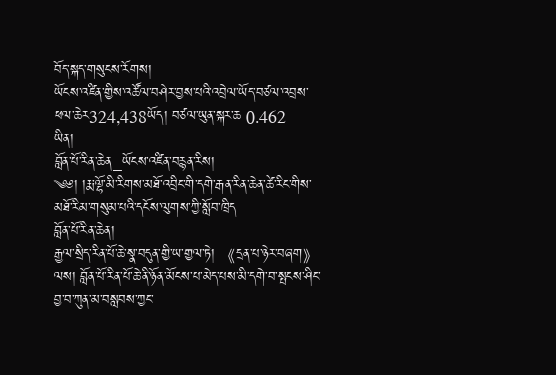བོད་སྐད་གསུངས་རོགས།
ཡོངས་འཛིན་གྱིས་འཚོལ་བཤེར་བྱས་པའི་འབྲེལ་ཡོད་བཙལ་འབྲས་ཕལ་ཆེར324,438ཡོད། བཙལ་ཡུན་སྐར་ཆ 0.462
ཡིན།
བློན་པོ་རིན་ཆེན_ཡོངས་འཛིན་བརྙན་རིས།
༄༅། །རྨ་ལྷོ་མི་རིགས་མཐོ་འབྲིང་གི་དགེ་རྒན་རིན་ཆེན་ཚེ་རིང་གིས་མཐོ་རིམ་གསུམ་པའི་དངོས་ལུགས་ཀྱི་སློབ་ཁྲིད
བློན་པོ་རིན་ཆེན།
རྒྱལ་སྲིད་རིན་པོ་ཆེ་སྣ་བདུན་གྱི་ཡ་གྱལ་ཏེ། 《དྲན་པ་ཉེར་བཞག》ལས། བློན་པོ་རིན་པོ་ཆེ་ནི་ཉོན་མོངས་པ་མེད་པས་མི་དགེ་བ་སྤངས་ཤིང་བྱ་བ་ཀུན་མ་བསླབས་ཀྱང་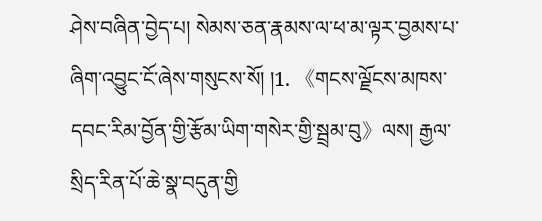ཤེས་བཞིན་བྱེད་པ། སེམས་ཅན་རྣམས་ལ་ཕ་མ་ལྟར་བྱམས་པ་ཞིག་འབྱུང་ངོ་ཞེས་གསུངས་སོ། །1. 《གངས་ལྗོངས་མཁས་དབང་རིམ་བྱོན་གྱི་རྩོམ་ཡིག་གསེར་གྱི་སྦྲམ་བུ》ལས། རྒྱལ་སྲིད་རིན་པོ་ཆེ་སྣ་བདུན་གྱི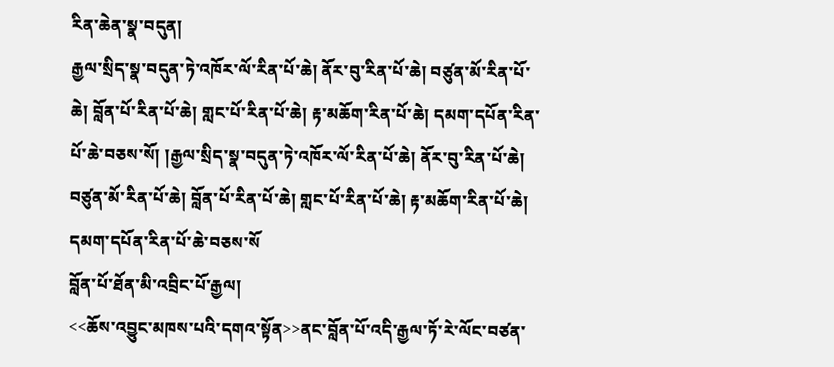རིན་ཆེན་སྣ་བདུན།
རྒྱལ་སྲིད་སྣ་བདུན་ཏེ་འཁོར་ལོ་རིན་པོ་ཆེ། ནོར་བུ་རིན་པོ་ཆེ། བཙུན་མོ་རིན་པོ་ཆེ། བློན་པོ་རིན་པོ་ཆེ། གླང་པོ་རིན་པོ་ཆེ། རྟ་མཆོག་རིན་པོ་ཆེ། དམག་དཔོན་རིན་པོ་ཆེ་བཅས་སོ། །རྒྱལ་སྲིད་སྣ་བདུན་ཏེ་འཁོར་ལོ་རིན་པོ་ཆེ། ནོར་བུ་རིན་པོ་ཆེ། བཙུན་མོ་རིན་པོ་ཆེ། བློན་པོ་རིན་པོ་ཆེ། གླང་པོ་རིན་པོ་ཆེ། རྟ་མཆོག་རིན་པོ་ཆེ། དམག་དཔོན་རིན་པོ་ཆེ་བཅས་སོ
བློན་པོ་ཐོན་མི་འབྲིང་པོ་རྒྱལ།
<<ཆོས་འབྱུང་མཁས་པའི་དགའ་སྟོན>>ནང་བློན་པོ་འདི་རྒྱལ་ཏོ་རེ་ལོང་བཙན་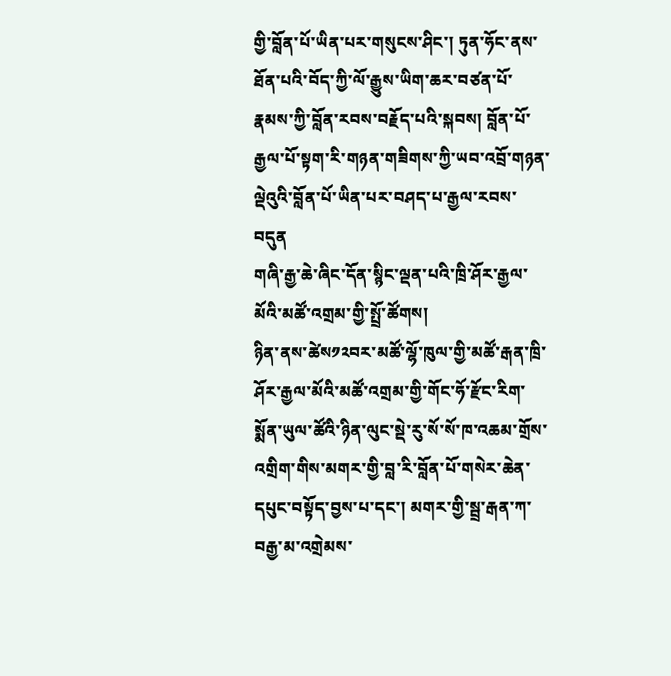གྱི་བློན་པོ་ཡིན་པར་གསུངས་ཤིང་། ཏུན་ཧོང་ནས་ཐོན་པའི་བོད་ཀྱི་ལོ་རྒྱུས་ཡིག་ཆར་བཙན་པོ་རྣམས་ཀྱི་བློན་རབས་བརྗོད་པའི་སྐབས། བློན་པོ་རྒྱལ་པོ་སྟག་རི་གཉན་གཟིགས་ཀྱི་ཡབ་འབྲོ་གཉན་ལྡེའུའི་བློན་པོ་ཡིན་པར་བཤད་པ་རྒྱལ་རབས་བདུན
གཞི་རྒྱ་ཆེ་ཞིང་དོན་སྙིང་ལྡན་པའི་ཁྲི་ཤོར་རྒྱལ་མོའི་མཚོ་འགྲམ་གྱི་སྤྲོ་ཚོགས།
ཉིན་ནས་ཚེས༡༢བར་མཚོ་ལྷོ་ཁུལ་གྱི་མཚོ་རྒན་ཁྲི་ཤོར་རྒྱལ་མོའི་མཚོ་འགྲམ་གྱི་གོང་ཧོ་རྫོང་རིག་སྨོན་ཡུལ་ཚོའི་ཉིན་ལུང་སྡེ་རུ་སོ་སོ་ཁ་འཆམ་གྲོས་འགྲིག་གིས་མགར་གྱི་བླ་རི་བློན་པོ་གསེར་ཆེན་དཔུང་བསྟོད་བྱས་པ་དང་། མགར་གྱི་སྦྲ་རྒན་ཀ་བརྒྱ་མ་འགྲེམས་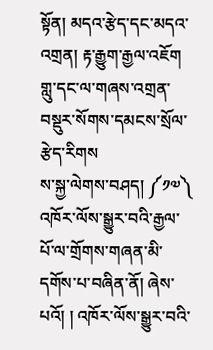སྟོན། མདའ་རྩེད་དང་མདའ་འགྲན། རྟ་རྒྱུག་རྒྱལ་འཇོག གླུ་དང་ལ་གཞས་འགྲན་བསྡུར་སོགས་དམངས་སྲོལ་རྩེད་རིགས
ས་སྐྱ་ལེགས་བཤད། ༼༡༧༽
འཁོར་ལོས་སྒྱུར་བའི་རྒྱལ་པོ་ལ་གྲོགས་གཞན་མི་དགོས་པ་བཞིན་ནོ། ཞེས་པའོ། ། འཁོར་ལོས་སྒྱུར་བའི་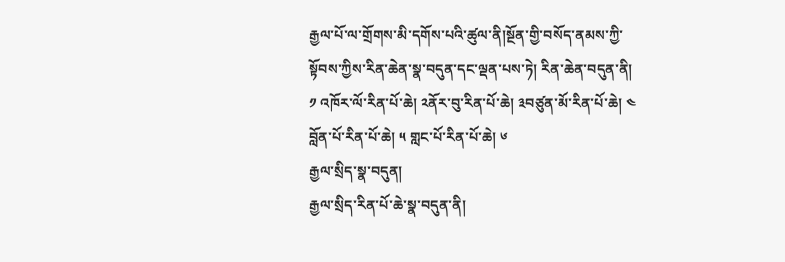རྒྱལ་པོ་ལ་གྲོགས་མི་དགོས་པའི་ཚུལ་ནི།སྔོན་གྱི་བསོད་ནམས་ཀྱི་སྟོབས་ཀྱིས་རིན་ཆེན་སྣ་བདུན་དང་ལྡན་པས་ཏེ། རིན་ཆེན་བདུན་ནི། ༡ འཁོར་ལོ་རིན་པོ་ཆེ། ༢ནོར་བུ་རིན་པོ་ཆེ། ༣བཙུན་མོ་རིན་པོ་ཆེ། ༤ བློན་པོ་རིན་པོ་ཆེ། ༥ གླང་པོ་རིན་པོ་ཆེ། ༦
རྒྱལ་སྲིད་སྣ་བདུན།
རྒྱལ་སྲིད་རིན་པོ་ཆེ་སྣ་བདུན་ནི།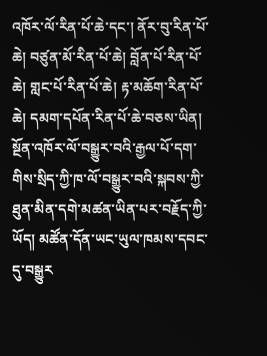འཁོར་ལོ་རིན་པོ་ཆེ་དང་། ནོར་བུ་རིན་པོ་ཆེ། བཙུན་མོ་རིན་པོ་ཆེ། བློན་པོ་རིན་པོ་ཆེ། གླང་པོ་རིན་པོ་ཆེ། རྟ་མཆོག་རིན་པོ་ཆེ། དམག་དཔོན་རིན་པོ་ཆེ་བཅས་ཡིན། སྔོན་འཁོར་ལོ་བསྒྱུར་བའི་རྒྱལ་པོ་དག་གིས་སྲིད་ཀྱི་ཁ་ལོ་བསྒྱུར་བའི་སྐབས་ཀྱི་ཐུན་མིན་དགེ་མཚན་ཡིན་པར་བརྗོད་ཀྱི་ཡོད། མཚོན་དོན་ཡང་ཡུལ་ཁམས་དབང་དུ་བསྒྱུར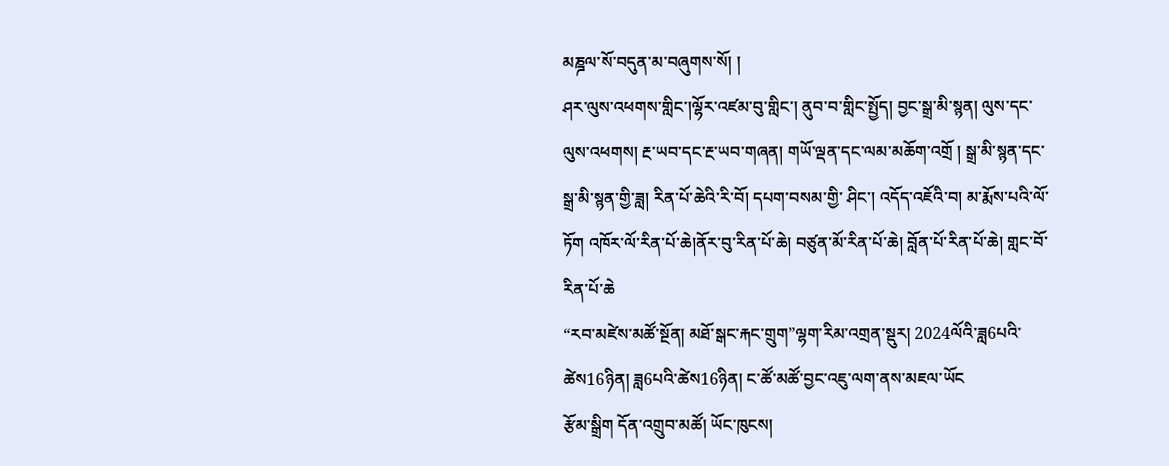མཎྜལ་སོ་བདུན་མ་བཞུགས་སོ། །
ཤར་ལུས་འཕགས་གླིང་།ལྷོར་འཛམ་བུ་གླིང་། ནུབ་བ་གླིང་སྤྱོད། བྱང་སྒྲ་མི་སྙན། ལུས་དང་ལུས་འཕགས། རྔ་ཡབ་དང་རྔ་ཡབ་གཞན། གཡོ་ལྡན་དང་ལམ་མཆོག་འགྲོ ། སྒྲ་མི་སྙན་དང་སྒྲ་མི་སྙན་གྱི་ཟླ། རིན་པོ་ཆེའི་རི་བོ། དཔག་བསམ་གྱི་ ཤིང་། འདོད་འཇོའི་བ། མ་རྨོས་པའི་ལོ་ཏོག འཁོར་ལོ་རིན་པོ་ཆེ།ནོར་བུ་རིན་པོ་ཆེ། བཙུན་མོ་རིན་པོ་ཆེ། བློན་པོ་རིན་པོ་ཆེ། གླང་བོ་རིན་པོ་ཆེ
“རབ་མཛེས་མཚོ་སྔོན། མཐོ་སྒང་རྐང་གྲུག”ལྷག་རིམ་འགྲན་སྡུར། 2024ལོའི་ཟླ6པའི་ཚེས16ཉིན། ཟླ6པའི་ཚེས16ཉིན། ང་ཚོ་མཚོ་བྱང་འཇུ་ལག་ནས་མཇལ་ཡོང
རྩོམ་སྒྲིག དོན་འགྲུབ་མཚོ། ཡོང་ཁུངས།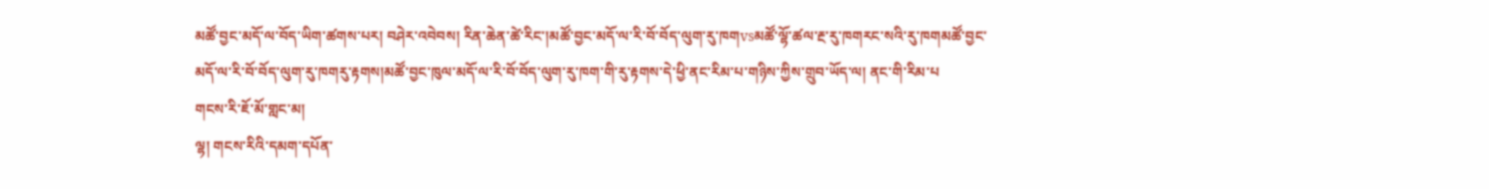མཚོ་བྱང་མདོ་ལ་བོད་ཡིག་ཚགས་པར། བཤེར་འབེབས། རིན་ཆེན་ཚེ་རིང་།མཚོ་བྱང་མདོ་ལ་རི་བོ་བོད་ལུག་རུ་ཁགvsམཚོ་ལྷོ་ཚལ་རྔ་རུ་ཁགརང་སའི་རུ་ཁགམཚོ་བྱང་མདོ་ལ་རི་བོ་བོད་ལུག་རུ་ཁགརུ་རྟགས།མཚོ་བྱང་ཁུལ་མདོ་ལ་རི་བོ་བོད་ལུག་རུ་ཁག་གི་རུ་རྟགས་དེ་ཕྱི་ནང་རིམ་པ་གཉིས་ཀྱིས་གྲུབ་ཡོད་ལ། ནང་གི་རིམ་པ
གངས་རི་ཇོ་མོ་གླང་མ།
ལྷ། གངས་རིའི་དམག་དཔོན་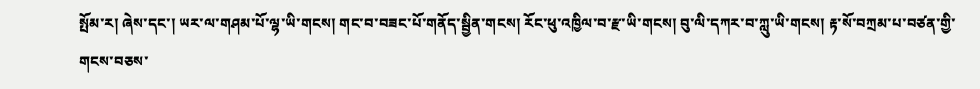སྤོམ་ར། ཞེས་དང་། ཡར་ལ་གཤམ་པོ་ལྷ་ཡི་གངས། གང་བ་བཟང་པོ་གནོད་སྦྱིན་གངས། རོང་ཕུ་འཁྱིལ་བ་རྫ་ཡི་གངས། བུ་ལི་དཀར་བ་ཀླུ་ཡི་གངས། རྟ་སོ་བཀྲམ་པ་བཙན་གྱི་གངས་བཅས་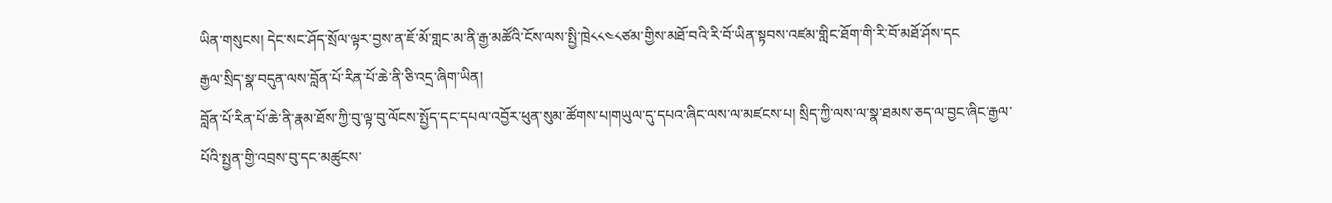ཡིན་གསུངས། དེང་སང་ཤོད་སྲོལ་ལྟར་བྱས་ན་ཇོ་མོ་གླང་མ་ནི་རྒྱ་མཚོའི་ངོས་ལས་སྤྱི་ཁྲེ༨༨༤༨ཙམ་གྱིས་མཐོ་བའི་རི་བོ་ཡིན་སྟབས་འཛམ་གླིང་ཐོག་གི་རི་བོ་མཐོ་ཤོས་དང
རྒྱལ་སྲིད་སྣ་བདུན་ལས་བློན་པོ་རིན་པོ་ཆེ་ནི་ཅི་འདྲ་ཞིག་ཡིན།
བློན་པོ་རིན་པོ་ཆེ་ནི་རྣམ་ཐོས་ཀྱི་བུ་ལྟ་བུ་ལོངས་སྤྱོད་དང་དཔལ་འབྱོར་ཕུན་སུམ་ཚོགས་པ།གཡུལ་དུ་དཔའ་ཞིང་ལས་ལ་མཛངས་པ། སྲིད་ཀྱི་ལས་ལ་སྣ་ཐམས་ཅད་ལ་བྱང་ཞིང་རྒྱལ་པོའི་སྤྱན་གྱི་འབྲས་བུ་དང་མཚུངས་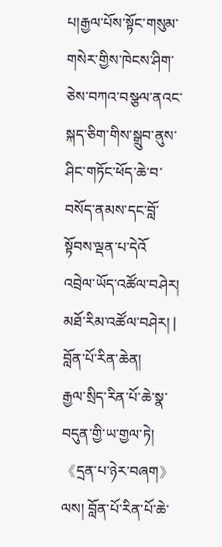པ།རྒྱལ་པོས་སྟོང་གསུམ་གསེར་གྱིས་ཁེངས་ཤིག་ཅེས་བཀའ་བསྩལ་ནའང་སྐད་ཅིག་གིས་སྒྲུབ་ནུས་ཤིང་གཏོང་ཕོད་ཆེ་བ་བསོད་ནམས་དང་བློ་སྟོབས་ལྡན་པ་དེའོ
འབྲེལ་ཡོད་འཚོལ་བཤེར།
མཐོ་རིམ་འཚོལ་བཤེར། |
བློན་པོ་རིན་ཆེན།
རྒྱལ་སྲིད་རིན་པོ་ཆེ་སྣ་བདུན་གྱི་ཡ་གྱལ་ཏེ། 《དྲན་པ་ཉེར་བཞག》ལས། བློན་པོ་རིན་པོ་ཆེ་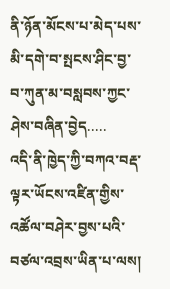ནི་ཉོན་མོངས་པ་མེད་པས་མི་དགེ་བ་སྤངས་ཤིང་བྱ་བ་ཀུན་མ་བསླབས་ཀྱང་ཤེས་བཞིན་བྱེད.....
འདི་ནི་ཁྱེད་ཀྱི་བཀའ་བརྡ་ལྟར་ཡོངས་འཛིན་གྱིས་འཚོལ་བཤེར་བྱས་པའི་བཙལ་འབྲས་ཡིན་པ་ལས།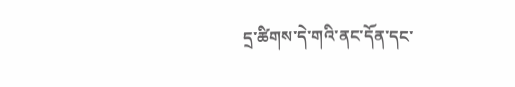དྲ་ཚིགས་དེ་གའི་ནང་དོན་དང་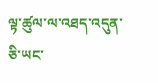ལྟ་ཚུལ་ལ་འཐད་འདུན་ཅི་ཡང་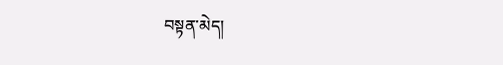བསྟན་མེད།